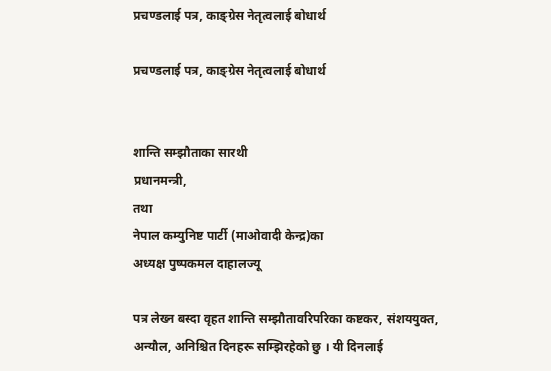प्रचण्डलाई पत्र, काङ्ग्रेस नेतृत्वलाई बोधार्थ

प्रचण्डलाई पत्र, काङ्ग्रेस नेतृत्वलाई बोधार्थ


शान्ति सम्झौताका सारथी
प्रधानमन्त्री,
तथा
नेपाल कम्युनिष्ट पार्टी (माओवादी केन्द्र)का
अध्यक्ष पुष्पकमल दाहालज्यू

पत्र लेख्न बस्दा वृहत शान्ति सम्झौतावरिपरिका कष्टकर, संशययुक्त, अन्यौल, अनिश्चित दिनहरू सम्झिरहेको छु । यी दिनलाई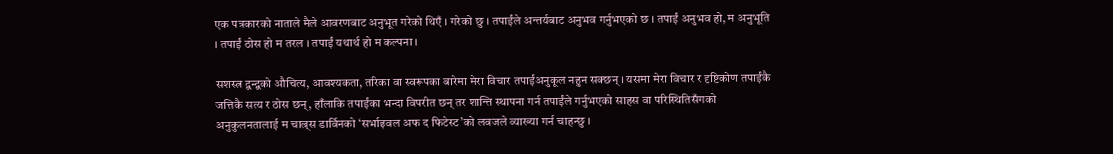एक पत्रकारको नाताले मैले आवरणबाट अनुभूत गरेको थिएँ । गरेको छु । तपाईंले अन्तर्यबाट अनुभव गर्नुभएको छ । तपाईं अनुभव हो, म अनुभूति । तपाईं ठोस हो म तरल । तपाईं यथार्थ हो म कल्पना ।

सशस्त्र द्वन्द्वको औचित्य, आवश्यकता, तरिका वा स्वरूपका बारेमा मेरा विचार तपाईंअनुकूल नहुन सक्छन् । यसमा मेरा विचार र दृष्टिकोण तपाईंकै जत्तिकै सत्य र ठोस छन्, हाँलाकि तपाईंका भन्दा विपरीत छन् तर शान्ति स्थापना गर्न तपाईंले गर्नुभएको साहस वा परिस्थितिसँगको अनुकुलनतालाई म चाल्र्स डार्विनको ‘सर्भाइवल अफ द फिटेस्ट’को लवजले व्याख्या गर्न चाहन्छु ।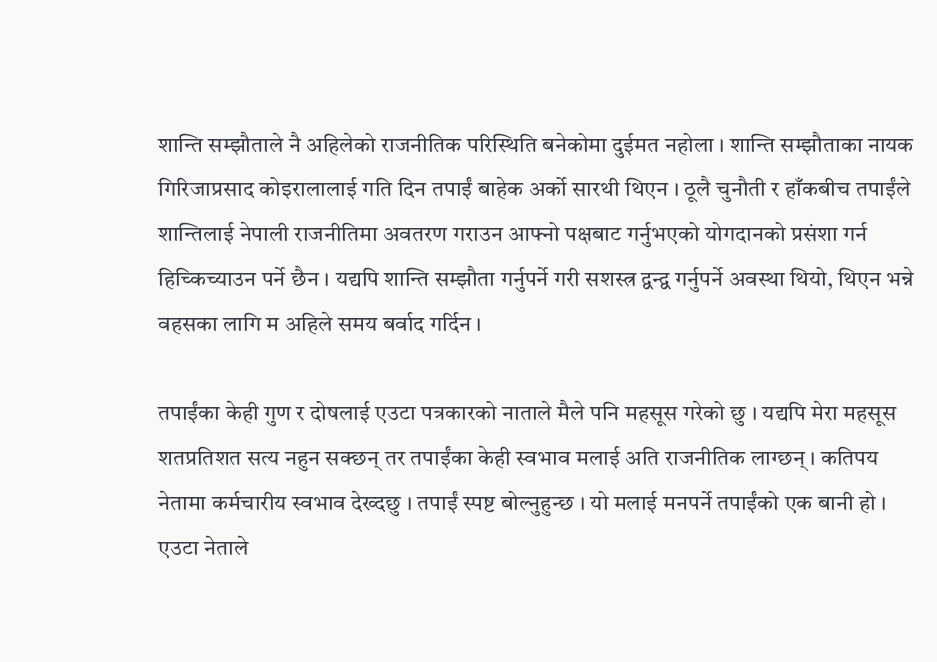शान्ति सम्झौताले नै अहिलेको राजनीतिक परिस्थिति बनेकोमा दुईमत नहोला । शान्ति सम्झौताका नायक गिरिजाप्रसाद कोइरालालाई गति दिन तपाईं बाहेक अर्को सारथी थिएन । ठूलै चुनौती र हाँकबीच तपाईंले शान्तिलाई नेपाली राजनीतिमा अवतरण गराउन आफ्नो पक्षबाट गर्नुभएको योगदानको प्रसंशा गर्न हिच्किच्याउन पर्ने छैन । यद्यपि शान्ति सम्झौता गर्नुपर्ने गरी सशस्त्र द्वन्द्व गर्नुपर्ने अवस्था थियो, थिएन भन्ने वहसका लागि म अहिले समय बर्वाद गर्दिन ।

तपाईंका केही गुण र दोषलाई एउटा पत्रकारको नाताले मैले पनि महसूस गरेको छु । यद्यपि मेरा महसूस शतप्रतिशत सत्य नहुन सक्छन् तर तपाईंका केही स्वभाव मलाई अति राजनीतिक लाग्छन् । कतिपय नेतामा कर्मचारीय स्वभाव देख्दछु । तपाईं स्पष्ट बोल्नुहुन्छ । यो मलाई मनपर्ने तपाईंको एक बानी हो । एउटा नेताले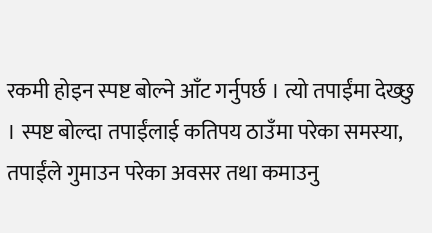रकमी होइन स्पष्ट बोल्ने आँट गर्नुपर्छ । त्यो तपाईंमा देख्छु । स्पष्ट बोल्दा तपाईंलाई कतिपय ठाउँमा परेका समस्या, तपाईंले गुमाउन परेका अवसर तथा कमाउनु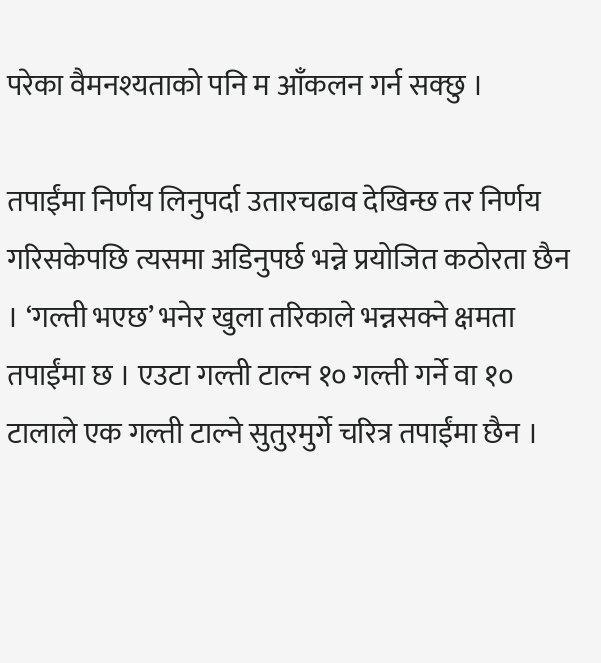परेका वैमनश्यताको पनि म आँकलन गर्न सक्छु ।

तपाईंमा निर्णय लिनुपर्दा उतारचढाव देखिन्छ तर निर्णय गरिसकेपछि त्यसमा अडिनुपर्छ भन्ने प्रयोजित कठोरता छैन । ‘गल्ती भएछ’ भनेर खुला तरिकाले भन्नसक्ने क्षमता तपाईंमा छ । एउटा गल्ती टाल्न १० गल्ती गर्ने वा १० टालाले एक गल्ती टाल्ने सुतुरमुर्गे चरित्र तपाईंमा छैन ।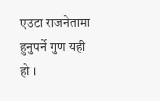एउटा राजनेतामा हुनुपर्ने गुण यही हो ।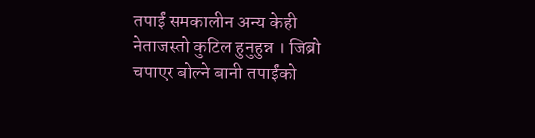तपाईं समकालीन अन्य केही नेताजस्तो कुटिल हुनुहुन्न । जिब्रो चपाएर बोल्ने बानी तपाईंको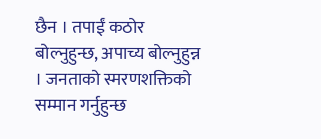छैन । तपाईं कठोर बोल्नुहुन्छ, अपाच्य बोल्नुहुन्न । जनताको स्मरणशक्तिको सम्मान गर्नुहुन्छ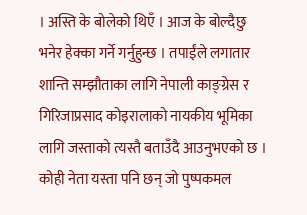। अस्ति के बोलेको थिएँ । आज के बोल्दैछु भनेर हेक्का गर्ने गर्नुहुन्छ । तपाईंले लगातार शान्ति सम्झौताका लागि नेपाली काङ्ग्रेस र गिरिजाप्रसाद कोइरालाको नायकीय भूमिका लागि जस्ताको त्यस्तै बताउँदै आउनुभएको छ । कोही नेता यस्ता पनि छन् जो पुष्पकमल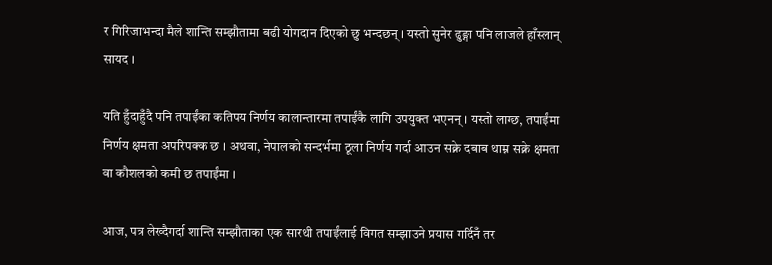र गिरिजाभन्दा मैले शान्ति सम्झौतामा बढी योगदान दिएको छु भन्दछन् । यस्तो सुनेर ढुङ्गा पनि लाजले हाँस्लान् सायद ।

यति हुँदाहुँदै पनि तपाईंका कतिपय निर्णय कालान्तारमा तपाईंकै लागि उपयुक्त भएनन् । यस्तो लाग्छ, तपाईंमा निर्णय क्षमता अपरिपक्क छ । अथवा, नेपालको सन्दर्भमा ठूला निर्णय गर्दा आउन सक्ने दबाब थाम्न सक्ने क्षमता वा कौशलको कमी छ तपाईंमा ।

आज, पत्र लेख्दैगर्दा शान्ति सम्झौताका एक सारथी तपाईंलाई विगत सम्झाउने प्रयास गर्दिनँ तर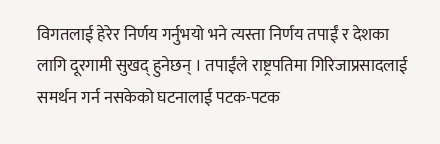विगतलाई हेरेर निर्णय गर्नुभयो भने त्यस्ता निर्णय तपाईं र देशका लागि दूरगामी सुखद् हुनेछन् । तपाईंले राष्ट्रपतिमा गिरिजाप्रसादलाई समर्थन गर्न नसकेको घटनालाई पटक-पटक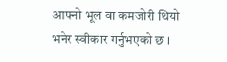आफ्नो भूल वा कमजोरी थियो भनेर स्वीकार गर्नुभएको छ ।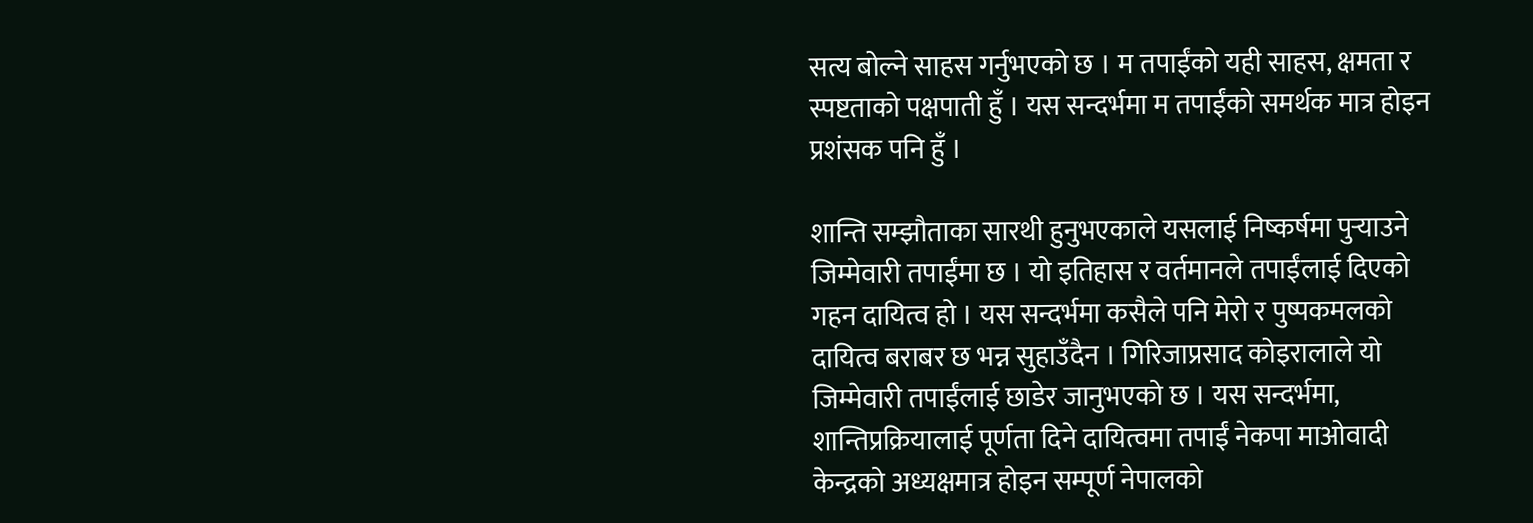सत्य बोल्ने साहस गर्नुभएको छ । म तपाईंको यही साहस, क्षमता र स्पष्टताको पक्षपाती हुँ । यस सन्दर्भमा म तपाईंको समर्थक मात्र होइन प्रशंसक पनि हुँ ।

शान्ति सम्झौताका सारथी हुनुभएकाले यसलाई निष्कर्षमा पुऱ्याउने जिम्मेवारी तपाईंमा छ । यो इतिहास र वर्तमानले तपाईंलाई दिएको गहन दायित्व हो । यस सन्दर्भमा कसैले पनि मेरो र पुष्पकमलको दायित्व बराबर छ भन्न सुहाउँदैन । गिरिजाप्रसाद कोइरालाले यो जिम्मेवारी तपाईंलाई छाडेर जानुभएको छ । यस सन्दर्भमा, शान्तिप्रक्रियालाई पूर्णता दिने दायित्वमा तपाईं नेकपा माओवादी केन्द्रको अध्यक्षमात्र होइन सम्पूर्ण नेपालको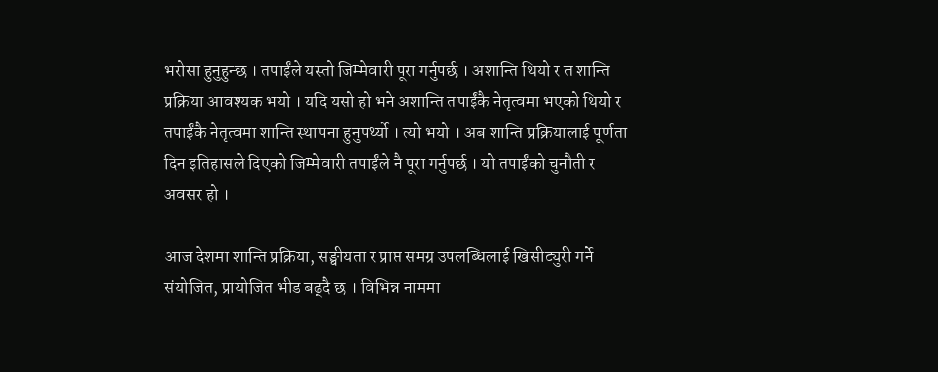भरोसा हुनुहुन्छ । तपाईंले यस्तो जिम्मेवारी पूरा गर्नुपर्छ । अशान्ति थियो र त शान्ति प्रक्रिया आवश्यक भयो । यदि यसो हो भने अशान्ति तपाईंकै नेतृत्वमा भएको थियो र तपाईंकै नेतृत्वमा शान्ति स्थापना हुनुपर्थ्यो । त्यो भयो । अब शान्ति प्रक्रियालाई पूर्णता दिन इतिहासले दिएको जिम्मेवारी तपाईंले नै पूरा गर्नुपर्छ । यो तपाईंको चुनौती र अवसर हो ।

आज देशमा शान्ति प्रक्रिया, सङ्घीयता र प्राप्त समग्र उपलब्धिलाई खिसीट्युरी गर्ने संयोजित, प्रायोजित भीड बढ्दै छ । विभिन्न नाममा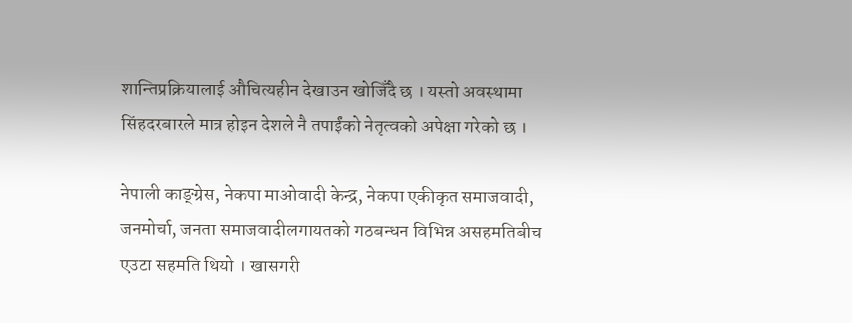शान्तिप्रक्रियालाई औचित्यहीन देखाउन खोजिँदै छ । यस्तो अवस्थामा सिंहदरबारले मात्र होइन देशले नै तपाईंको नेतृत्वको अपेक्षा गरेको छ ।

नेपाली काङ्ग्रेस, नेकपा माओवादी केन्द्र, नेकपा एकीकृत समाजवादी, जनमोर्चा, जनता समाजवादीलगायतको गठबन्धन विभिन्न असहमतिबीच एउटा सहमति थियो । खासगरी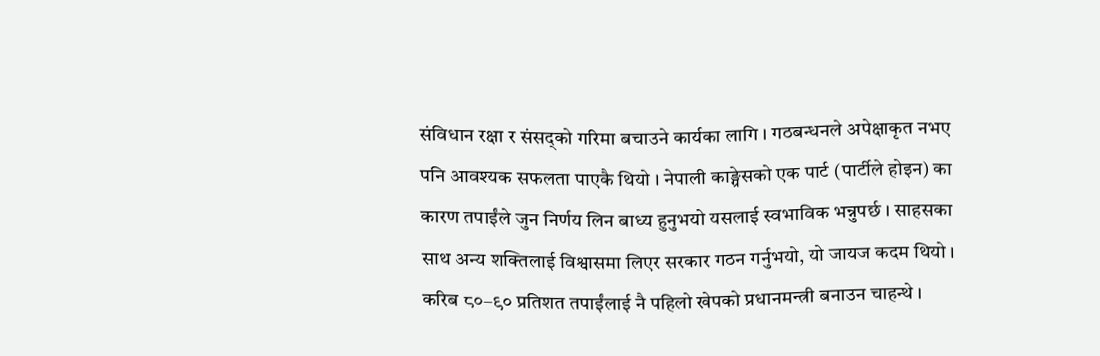संविधान रक्षा र संसद्को गरिमा बचाउने कार्यका लागि । गठबन्धनले अपेक्षाकृत नभए पनि आवश्यक सफलता पाएकै थियो । नेपाली काङ्ग्रेसको एक पार्ट (पार्टीले होइन) का कारण तपाईंले जुन निर्णय लिन बाध्य हुनुभयो यसलाई स्वभाविक भन्नुपर्छ । साहसका साथ अन्य शक्तिलाई विश्वासमा लिएर सरकार गठन गर्नुभयो, यो जायज कदम थियो । करिब ८०–९० प्रतिशत तपाईंलाई नै पहिलो खेपको प्रधानमन्त्री बनाउन चाहन्थे ।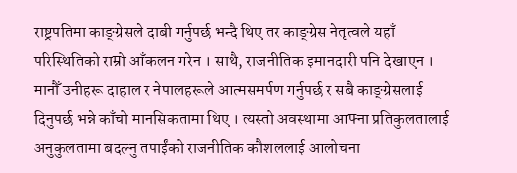राष्ट्रपतिमा काङ्ग्रेसले दाबी गर्नुपर्छ भन्दै थिए तर काङ्ग्रेस नेतृत्वले यहाँ परिस्थितिको राम्रो आँकलन गरेन । साथै, राजनीतिक इमानदारी पनि देखाएन । मानौँ उनीहरू दाहाल र नेपालहरूले आत्मसमर्पण गर्नुपर्छ र सबै काङ्ग्रेसलाई दिनुपर्छ भन्ने काँचो मानसिकतामा थिए । त्यस्तो अवस्थामा आफ्ना प्रतिकुलतालाई अनुकुलतामा बदल्नु तपाईंको राजनीतिक कौशललाई आलोचना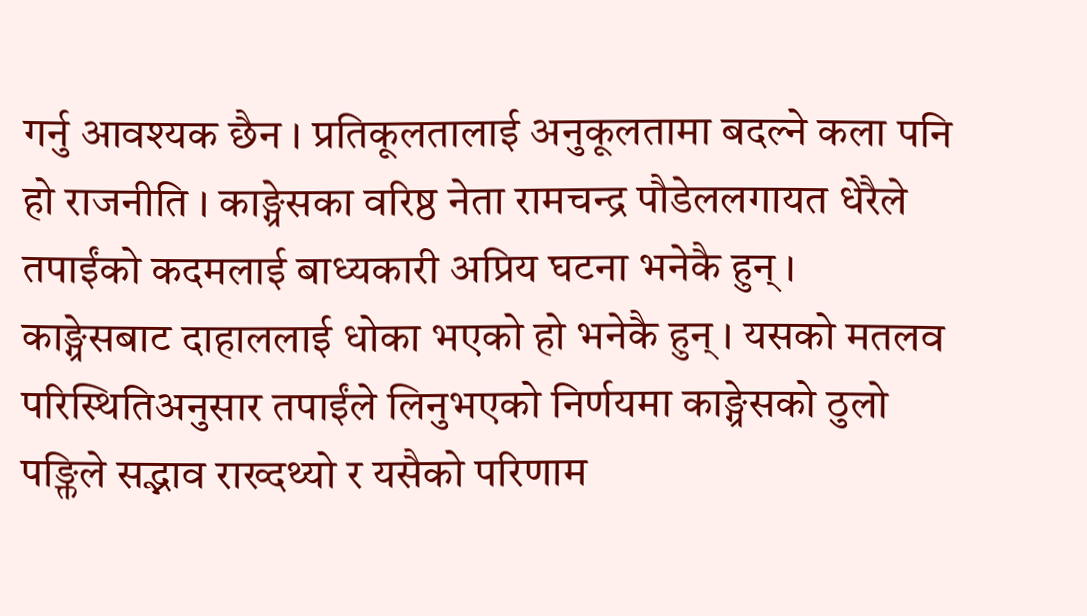गर्नु आवश्यक छैन । प्रतिकूलतालाई अनुकूलतामा बदल्ने कला पनि हो राजनीति । काङ्ग्रेसका वरिष्ठ नेता रामचन्द्र पौडेललगायत धेरैले तपाईंको कदमलाई बाध्यकारी अप्रिय घटना भनेकै हुन् । काङ्ग्रेसबाट दाहाललाई धोका भएको हो भनेकै हुन् । यसको मतलव परिस्थितिअनुसार तपाईंले लिनुभएको निर्णयमा काङ्ग्रेसको ठुलो पङ्क्तिले सद्भाव राख्दथ्यो र यसैको परिणाम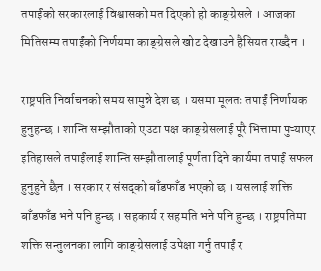तपाईंको सरकारलाई विश्वासको मत दिएको हो काङ्ग्रेसले । आजका मितिसम्म तपाईंको निर्णयमा काङ्ग्रेसले खोट देखाउने हैसियत राख्दैन ।

राष्ट्रपति निर्वाचनको समय सामुन्ने देश छ । यसमा मूलतः तपाईं निर्णायक हुनुहन्छ । शान्ति सम्झौताको एउटा पक्ष काङ्ग्रेसलाई पूरै भित्तामा पुऱ्याएर इतिहासले तपाईंलाई शान्ति सम्झौतालाई पूर्णता दिने कार्यमा तपाईं सफल हुनुहुने छैन । सरकार र संसद्को बाँडफाँड भएको छ । यसलाई शक्ति बाँडफाँड भने पनि हुन्छ । सहकार्य र सहमति भने पनि हुन्छ । राष्ट्रपतिमा शक्ति सन्तुलनका लागि काङ्ग्रेसलाई उपेक्षा गर्नु तपाईं र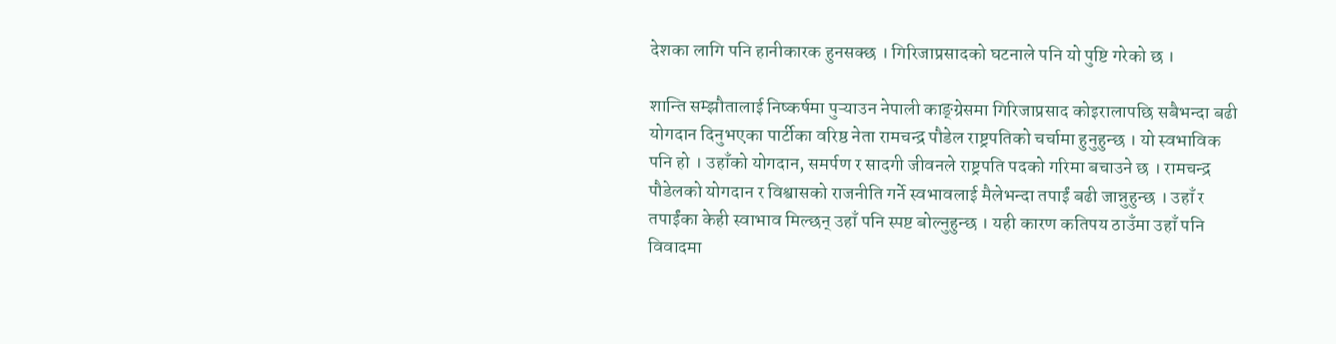देशका लागि पनि हानीकारक हुनसक्छ । गिरिजाप्रसादको घटनाले पनि यो पुष्टि गरेको छ ।

शान्ति सम्झौतालाई निष्कर्षमा पुऱ्याउन नेपाली काङ्ग्रेसमा गिरिजाप्रसाद कोइरालापछि सबैभन्दा बढी योगदान दिनुभएका पार्टीका वरिष्ठ नेता रामचन्द्र पौडेल राष्ट्रपतिको चर्चामा हुनुहुन्छ । यो स्वभाविक पनि हो । उहाँको योगदान, समर्पण र सादगी जीवनले राष्ट्रपति पदको गरिमा बचाउने छ । रामचन्द्र पौडेलको योगदान र विश्वासको राजनीति गर्ने स्वभावलाई मैलेभन्दा तपाईं बढी जान्नुहुन्छ । उहाँ र तपाईंका केही स्वाभाव मिल्छन् उहाँ पनि स्पष्ट बोल्नुहुन्छ । यही कारण कतिपय ठाउँमा उहाँ पनि विवादमा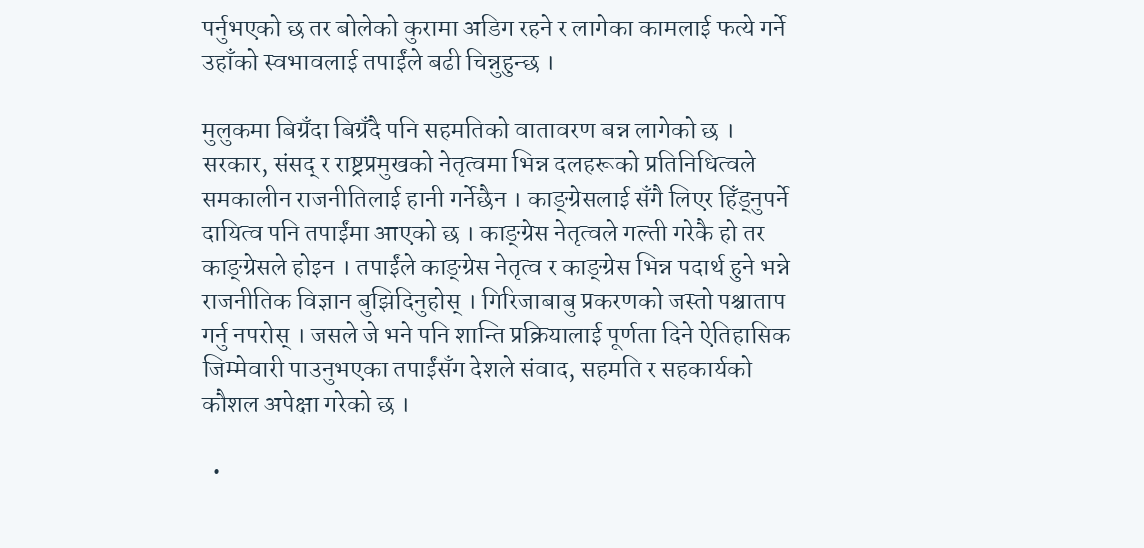पर्नुभएको छ तर बोलेको कुरामा अडिग रहने र लागेका कामलाई फत्ये गर्ने उहाँको स्वभावलाई तपाईंले बढी चिन्नुहुन्छ ।

मुलुकमा बिग्रँदा बिग्रँदै पनि सहमतिको वातावरण बन्न लागेको छ । सरकार, संसद् र राष्ट्रप्रमुखको नेतृत्वमा भिन्न दलहरूको प्रतिनिधित्वले समकालीन राजनीतिलाई हानी गर्नेछैन । काङ्ग्रेसलाई सँगै लिएर हिँड्नुपर्ने दायित्व पनि तपाईंमा आएको छ । काङ्ग्रेस नेतृत्वले गल्ती गरेकै हो तर काङ्ग्रेसले होइन । तपाईंले काङ्ग्रेस नेतृत्व र काङ्ग्रेस भिन्न पदार्थ हुने भन्ने राजनीतिक विज्ञान बुझिदिनुहोस् । गिरिजाबाबु प्रकरणको जस्तो पश्चाताप गर्नु नपरोस् । जसले जे भने पनि शान्ति प्रक्रियालाई पूर्णता दिने ऐतिहासिक जिम्मेवारी पाउनुभएका तपाईंसँग देशले संवाद, सहमति र सहकार्यको कौशल अपेक्षा गरेको छ ।

  •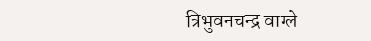त्रिभुवनचन्द्र वाग्ले